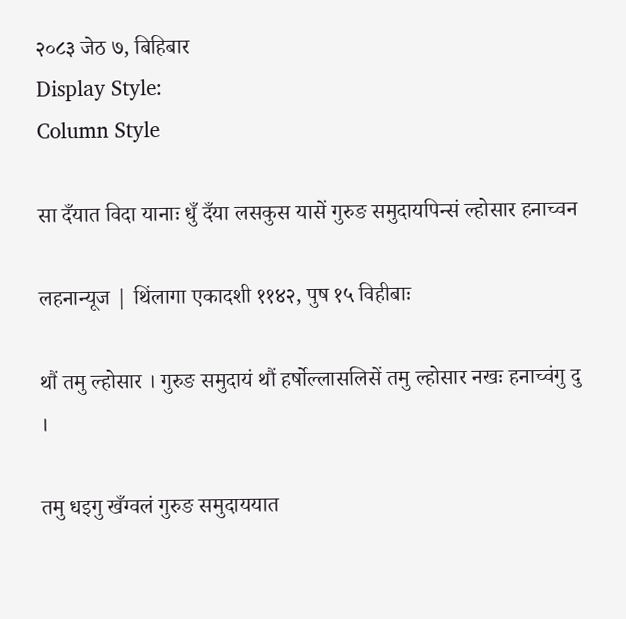२०८३ जेठ ७, बिहिबार
Display Style:
Column Style

सा दँयात विदा यानाः धुँ दँया लसकुस यासें गुरुङ समुदायपिन्सं ल्होसार हनाच्वन

लहनान्यूज | थिंलागा एकादशी ११४२, पुष १५ विहीबाः

थौं तमु ल्होसार । गुरुङ समुदायं थौं हर्षोल्लासलिसें तमु ल्होसार नखः हनाच्वंगु दु ।

तमु धइगु खँग्वलं गुरुङ समुदाययात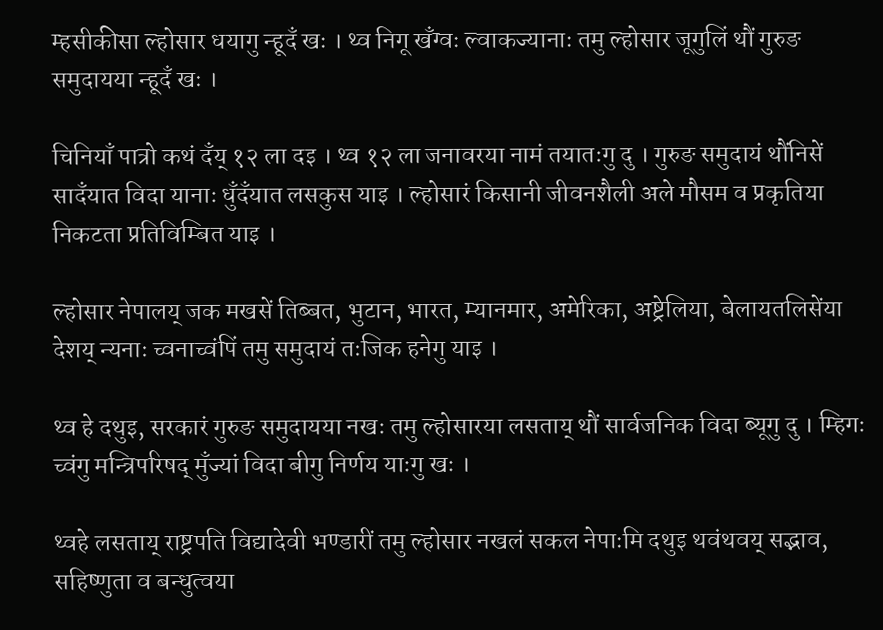म्हसीकीसा ल्होसार धयागु न्हूदँ खः । थ्व निगू खँग्वः ल्वाकज्यानाः तमु ल्होसार जूगुलिं थौं गुरुङ समुदायया न्हूदँ खः ।

चिनियाँ पात्रो कथं दँय् १२ ला दइ । थ्व १२ ला जनावरया नामं तयातःगु दु । गुरुङ समुदायं थौंनिसें सादँयात विदा यानाः धुँदँयात लसकुस याइ । ल्होसारं किसानी जीवनशैली अले मौसम व प्रकृतिया निकटता प्रतिविम्बित याइ ।

ल्होसार नेपालय् जक मखसें तिब्बत, भुटान, भारत, म्यानमार, अमेरिका, अष्ट्रेलिया, बेलायतलिसेंया देशय् न्यनाः च्वनाच्वंपिं तमु समुदायं तःजिक हनेगु याइ ।

थ्व हे दथुइ, सरकारं गुरुङ समुदायया नखः तमु ल्होसारया लसताय् थौं सार्वजनिक विदा ब्यूगु दु । म्हिगः च्वंगु मन्त्रिपरिषद् मुँज्यां विदा बीगु निर्णय याःगु खः ।

थ्वहे लसताय् राष्ट्रपति विद्यादेवी भण्डारीं तमु ल्होसार नखलं सकल नेपाःमि दथुइ थवंथवय् सद्भाव, सहिष्णुता व बन्धुत्वया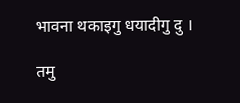भावना थकाइगु धयादीगु दु ।

तमु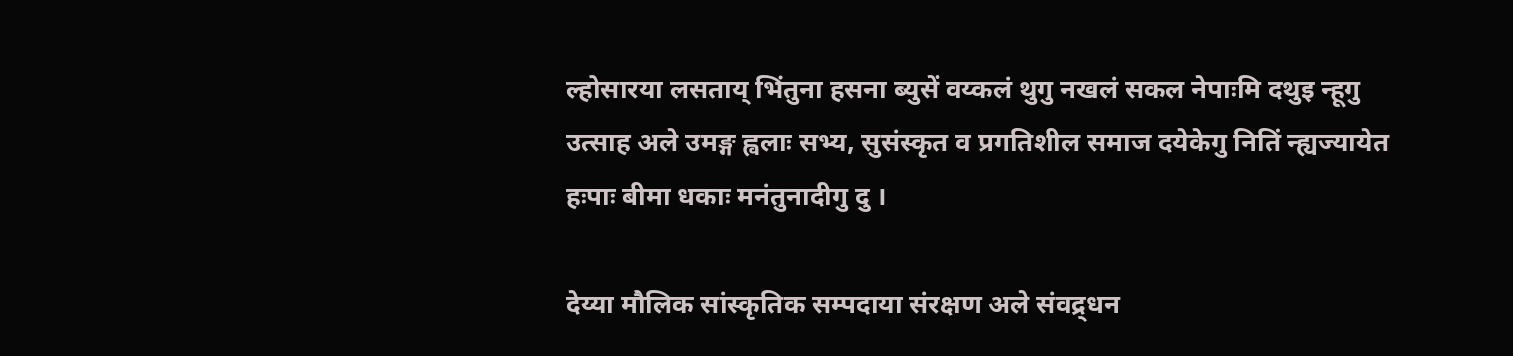ल्होसारया लसताय् भिंतुना हसना ब्युसें वय्कलं थुगु नखलं सकल नेपाःमि दथुइ न्हूगु उत्साह अले उमङ्ग ह्वलाः सभ्य, सुसंस्कृत व प्रगतिशील समाज दयेकेगु नितिं न्ह्यज्यायेत हःपाः बीमा धकाः मनंतुनादीगु दु ।

देय्या मौलिक सांस्कृतिक सम्पदाया संरक्षण अले संवद्र्धन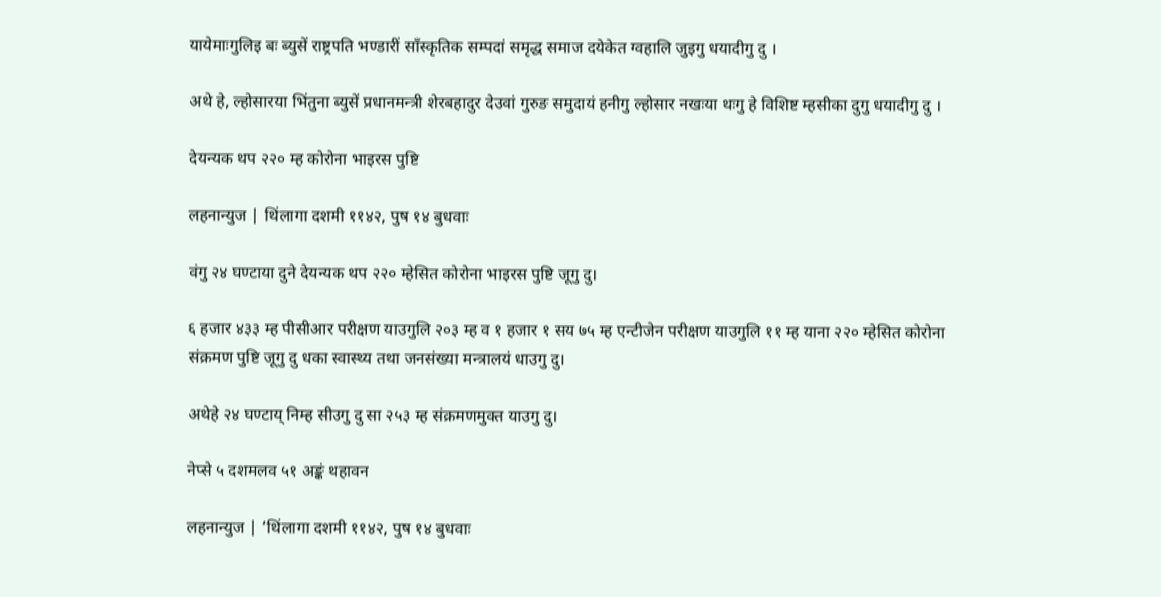यायेमाःगुलिइ बः ब्युसें राष्ट्रपति भण्डारीं साँस्कृतिक सम्पदां समृद्ध समाज दयेकेत ग्वहालि जुइगु धयादीगु दु ।

अथे हे, ल्होसारया भिंतुना ब्युसें प्रधानमन्त्री शेरबहादुर देउवां गुरुङ समुदायं हनीगु ल्होसार नखःया थःगु हे विशिष्ट म्हसीका दुगु धयादीगु दु ।

देयन्यक थप २२० म्ह कोरोना भाइरस पुष्टि

लहनान्युज | थिंलागा दशमी ११४२, पुष १४ बुधवाः

वंगु २४ घण्टाया दुने देयन्यक थप २२० म्हेसित कोरोना भाइरस पुष्टि जूगु दु।

६ हजार ४३३ म्ह पीसीआर परीक्षण याउगुलि २०३ म्ह व १ हजार १ सय ७५ म्ह एन्टीजेन परीक्षण याउगुलि ११ म्ह याना २२० म्हेसित कोरोना संक्रमण पुष्टि जूगु दु धका स्वास्थ्य तथा जनसंख्या मन्त्रालयं धाउगु दु।

अथेहे २४ घण्टाय् निम्ह सीउगु दु सा २५३ म्ह संक्रमणमुक्त याउगु दु।

नेप्से ५ दशमलव ५१ अङ्कं थहावन

लहनान्युज | ’थिंलागा दशमी ११४२, पुष १४ बुधवाः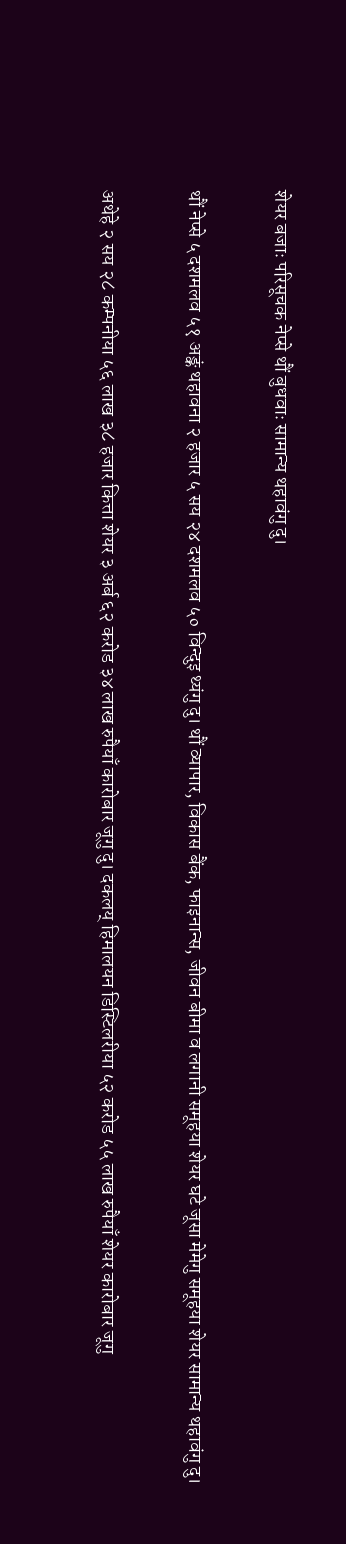शेयर बजाः परिसूचक नेप्से थौं बुधवाः सामान्य थहावंगु दु।

थौं नेप्से ५ दशमलव ५१ अङ्कं थहावना २ हजार ५ सय २४ दशमलव ५० विन्दुइ थ्यंगु दु। थौं व्यापार, विकास बैंक, फाइनान्स, जीवन बीमा व लगानी समूहया शेयर घटे जूसा मेमेगु समूहया शेयर सामान्य थहावंगु दु।

अथेहे २ सय २८ कम्पनीया ५६ लाख ३८ हजार कित्ता शेयर ३ अर्ब ६२ करोड ३४ लाख रुपैयाँ कारोबार जूगु दु। दकलय् हिमालयन डिस्टिलरीया ५२ करोड ५५ लाख रुपैयाँ शेयर कारोबार जूगु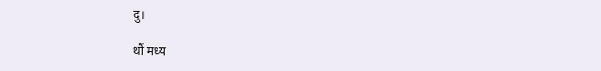दु।

थौं मध्य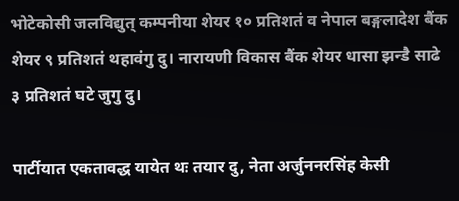भोटेकोसी जलविद्युत् कम्पनीया शेयर १० प्रतिशतं व नेपाल बङ्गलादेश बैंक शेयर ९ प्रतिशतं थहावंगु दु। नारायणी विकास बैंक शेयर धासा झन्डै साढे ३ प्रतिशतं घटे जुगु दु।

पार्टीयात एकतावद्ध यायेत थः तयार दु, नेता अर्जुननरसिंह केसी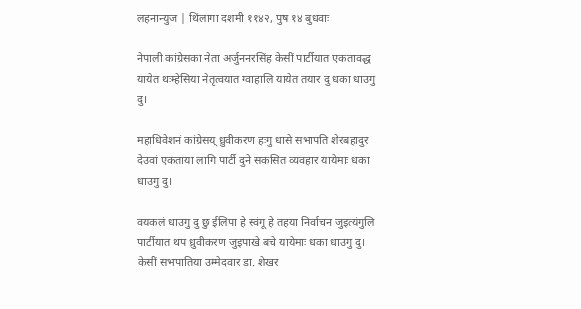लहनान्युज | थिंलागा दशमी ११४२, पुष १४ बुधवाः

नेपाली कांग्रेसका नेता अर्जुननरसिंह केसीं पार्टीयात एकतावद्ध यायेत थःम्हेसिया नेतृत्वयात ग्वाहालि यायेत तयार दु धका धाउगु दु।

महाधिवेशनं कांग्रेसय् ध्रुवीकरण हःगु धासे सभापति शेरबहादुर देउवां एकताया लागि पार्टी दुने सकसित व्यवहार यायेमाः धका धाउगु दु।

वयकलं धाउगु दु छु ईलिपा हे स्वंगू हे तहया निर्वाचन जुइत्यंगुलि  पार्टीयात थप ध्रुवीकरण जुइपाखे बचे यायेमाः धका धाउगु दु। केसीं सभपातिया उम्मेदवार डा. शेखर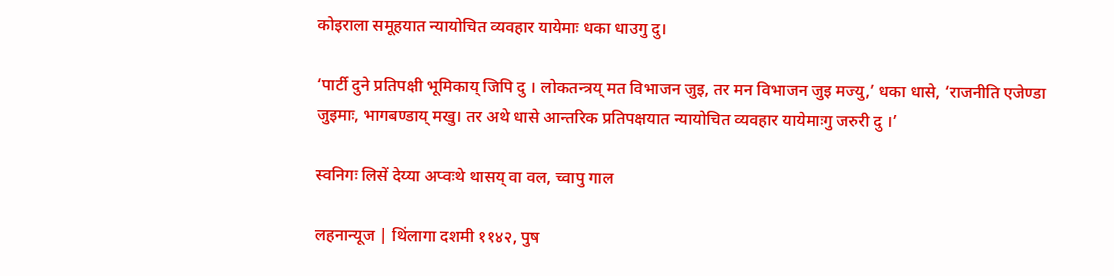कोइराला समूहयात न्यायोचित व्यवहार यायेमाः धका धाउगु दु।

‘पार्टी दुने प्रतिपक्षी भूमिकाय् जिपि दु । लोकतन्त्रय् मत विभाजन जुइ, तर मन विभाजन जुइ मज्यु,’ धका धासे, ‘राजनीति एजेण्डा जुइमाः, भागबण्डाय् मखु। तर अथे धासे आन्तरिक प्रतिपक्षयात न्यायोचित व्यवहार यायेमाःगु जरुरी दु ।’

स्वनिगः लिसें देय्या अप्वःथे थासय् वा वल, च्वापु गाल

लहनान्यूज | थिंलागा दशमी ११४२, पुष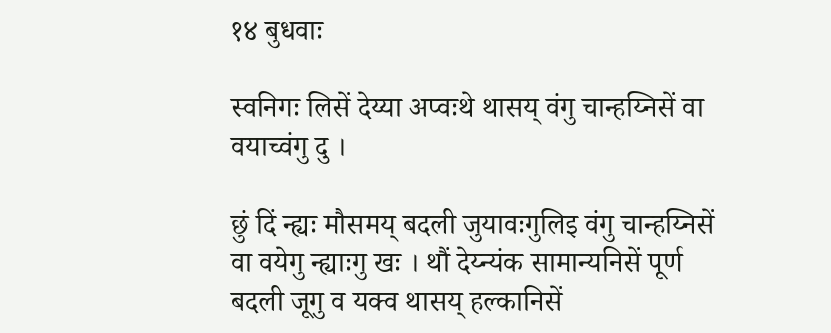१४ बुधवाः

स्वनिगः लिसें देय्या अप्वःथे थासय् वंगु चान्हय्निसें वा वयाच्वंगु दु ।

छुं दिं न्ह्यः मौसमय् बदली जुयावःगुलिइ वंगु चान्हय्निसें वा वयेगु न्ह्याःगु खः । थौं देय्न्यंक सामान्यनिसें पूर्ण बदली जूगु व यक्व थासय् हल्कानिसें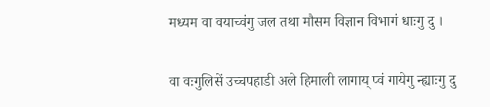मध्यम वा वयाच्वंगु जल तथा मौसम विज्ञान विभागं धाःगु दु ।

वा वःगुलिसें उच्चपहाडी अले हिमाली लागाय् प्वं गायेगु न्ह्याःगु दु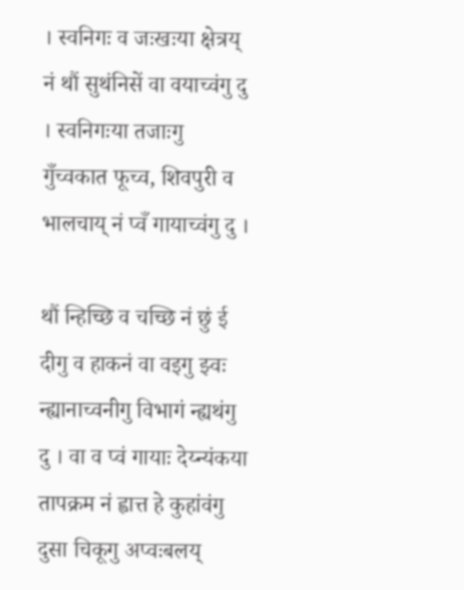। स्वनिगः व जःखःया क्षेत्रय् नं थौं सुथंनिसें वा वयाच्वंगु दु । स्वनिगःया तजाःगु गुँच्वकात फूच्व, शिवपुरी व भालचाय् नं प्वँ गायाच्वंगु दु ।

थौं न्हिच्छि व चच्छि नं छुं ई दीगु व हाकनं वा वइगु झ्वः न्ह्यानाच्वनीगु विभागं न्ह्यथंगु दु । वा व प्वं गायाः देय्न्यंकया तापक्रम नं ह्वात्त हे कुहांवंगु दुसा चिकूगु अप्वःबलय्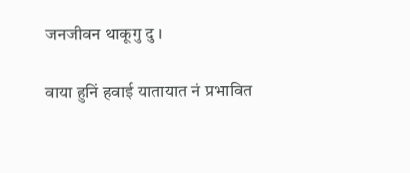जनजीवन थाकूगु दु ।

वाया हुनिं हवाई यातायात नं प्रभावित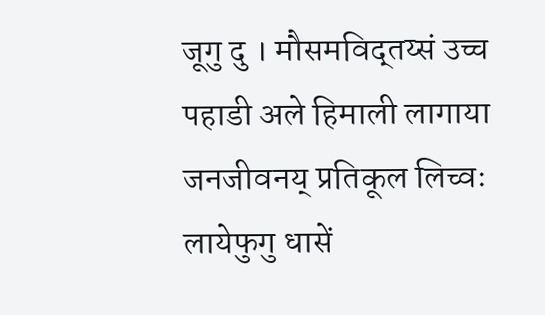जूगु दु । मौसमविद्तय्सं उच्च पहाडी अले हिमाली लागाया जनजीवनय् प्रतिकूल लिच्वः लायेफुगु धासें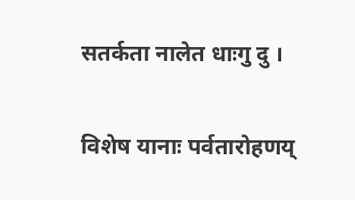सतर्कता नालेत धाःगु दु ।

विशेष यानाः पर्वतारोहणय्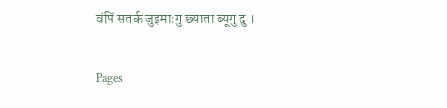वंपिं सतर्क जुइमाःगु छ्याता ब्यूगु दु ।

Pages